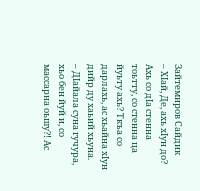Зайтемиров Сайдик
– ХIай, Де, ахь хIун до? Ахь со дIа стенна тоьтту, со стенна ца йуьту ахь? Ткъа со дарлахь, ас хьайна хIун дийр ду хаьий хьуна.
– ДIайала суна гучура, хьо бен йуй и, со массарна оьшу?! Ас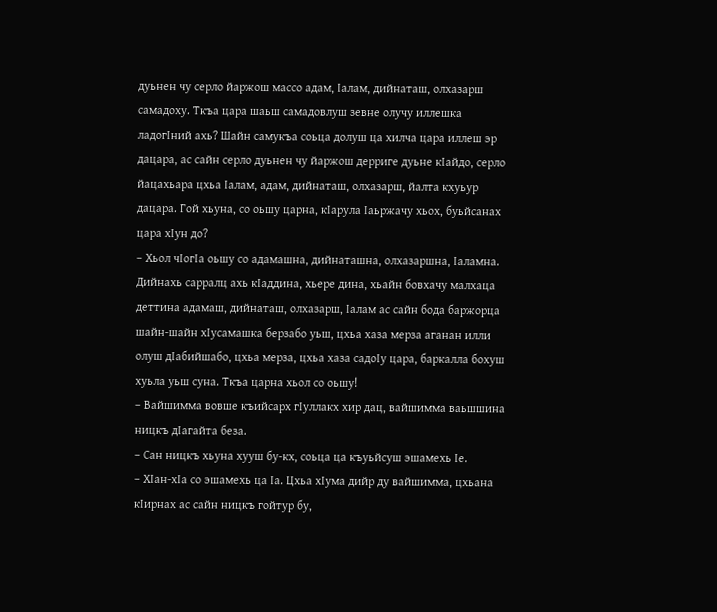дуьнен чу серло йаржош массо адам, Iалам, дийнаташ, олхазарш самадоху. Ткъа цара шаьш самадовлуш зевне олучу иллешка ладогIний ахь? Шайн самукъа соьца долуш ца хилча цара иллеш эр дацара, ас сайн серло дуьнен чу йаржош дерриге дуьне кIайдо, серло йацахьара цхьа Iалам, адам, дийнаташ, олхазарш, йалта кхуьур дацара. Гой хьуна, со оьшу царна, кIарула Iаьржачу хьох, буьйсанах цара хIун до?
– Хьол чIогIа оьшу со адамашна, дийнаташна, олхазаршна, Iаламна. Дийнахь сарралц ахь кIаддина, хьере дина, хьайн бовхачу малхаца деттина адамаш, дийнаташ, олхазарш, Iалам ас сайн бода баржорца шайн-шайн хIусамашка берзабо уьш, цхьа хаза мерза аганан илли олуш дIабийшабо, цхьа мерза, цхьа хаза садоIу цара, баркалла бохуш хуьла уьш суна. Ткъа царна хьол со оьшу!
– Вайшимма вовше къийсарх гIуллакх хир дац, вайшимма ваьшшина ницкъ дIагайта беза.
– Сан ницкъ хьуна хууш бу-кх, соьца ца къуьйсуш эшамехь Iе.
– ХIан-хIа со эшамехь ца Iа. Цхьа хIума дийр ду вайшимма, цхьана кIирнах ас сайн ницкъ гойтур бу,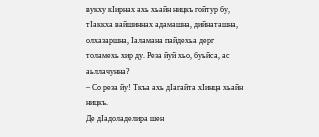вукху кIирнах ахь хьайн ницкъ гойтур бу, тIаккха вайшиннах адамашна, дийнаташна, олхазаршна, Iаламана пайдехьа дерг толамехь хир ду. Реза йуй хьо, буьйса, ас аьллачунна?
– Со реза йу! Ткъа ахь дIагайта хIинца хьайн ницкъ.
Де дIадоладелира шен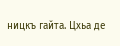ницкъ гайта. Цхьа де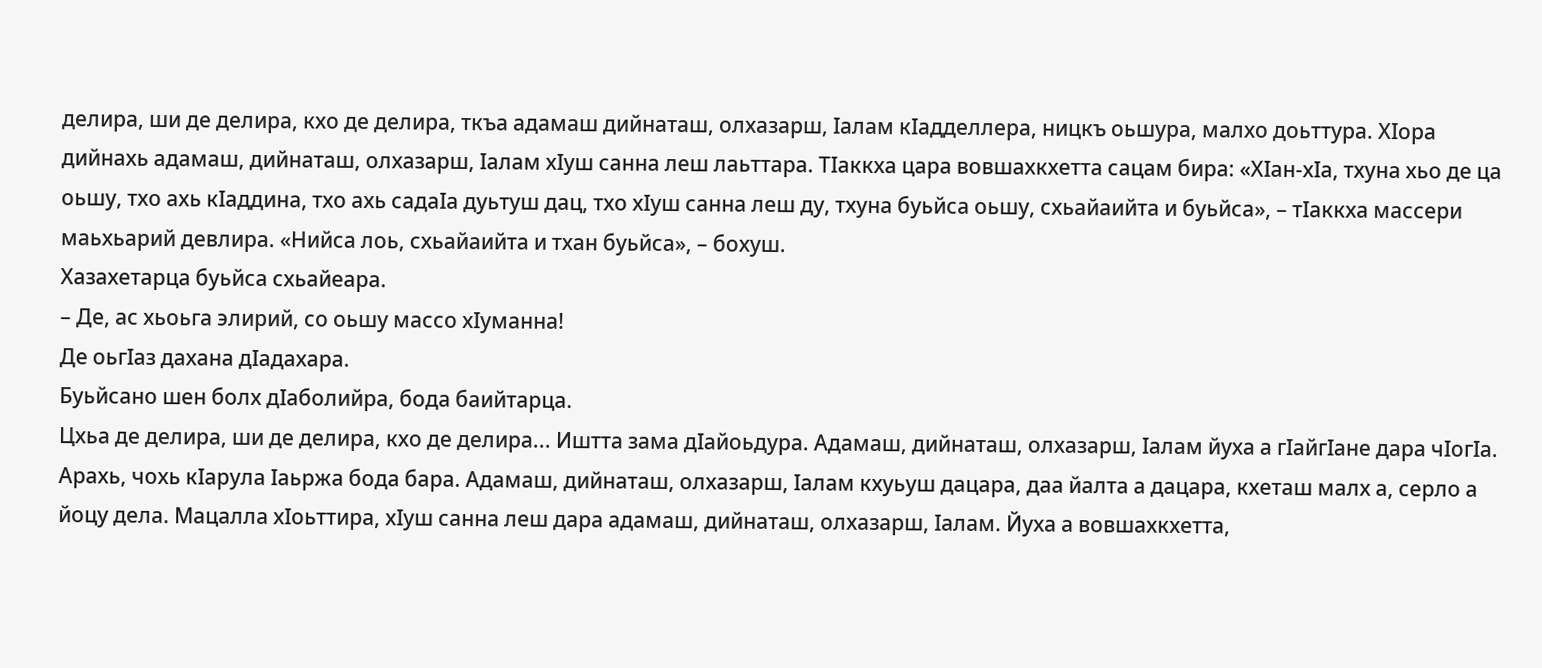делира, ши де делира, кхо де делира, ткъа адамаш дийнаташ, олхазарш, Iалам кIадделлера, ницкъ оьшура, малхо доьттура. ХIора дийнахь адамаш, дийнаташ, олхазарш, Iалам хIуш санна леш лаьттара. ТIаккха цара вовшахкхетта сацам бира: «ХIан-хIа, тхуна хьо де ца оьшу, тхо ахь кIаддина, тхо ахь садаIа дуьтуш дац, тхо хIуш санна леш ду, тхуна буьйса оьшу, схьайаийта и буьйса», – тIаккха массери маьхьарий девлира. «Нийса лоь, схьайаийта и тхан буьйса», – бохуш.
Хазахетарца буьйса схьайеара.
– Де, ас хьоьга элирий, со оьшу массо хIуманна!
Де оьгIаз дахана дIадахара.
Буьйсано шен болх дIаболийра, бода баийтарца.
Цхьа де делира, ши де делира, кхо де делира... Иштта зама дIайоьдура. Адамаш, дийнаташ, олхазарш, Iалам йуха а гIайгIане дара чIогIа. Арахь, чохь кIарула Iаьржа бода бара. Адамаш, дийнаташ, олхазарш, Iалам кхуьуш дацара, даа йалта а дацара, кхеташ малх а, серло а йоцу дела. Мацалла хIоьттира, хIуш санна леш дара адамаш, дийнаташ, олхазарш, Iалам. Йуха а вовшахкхетта,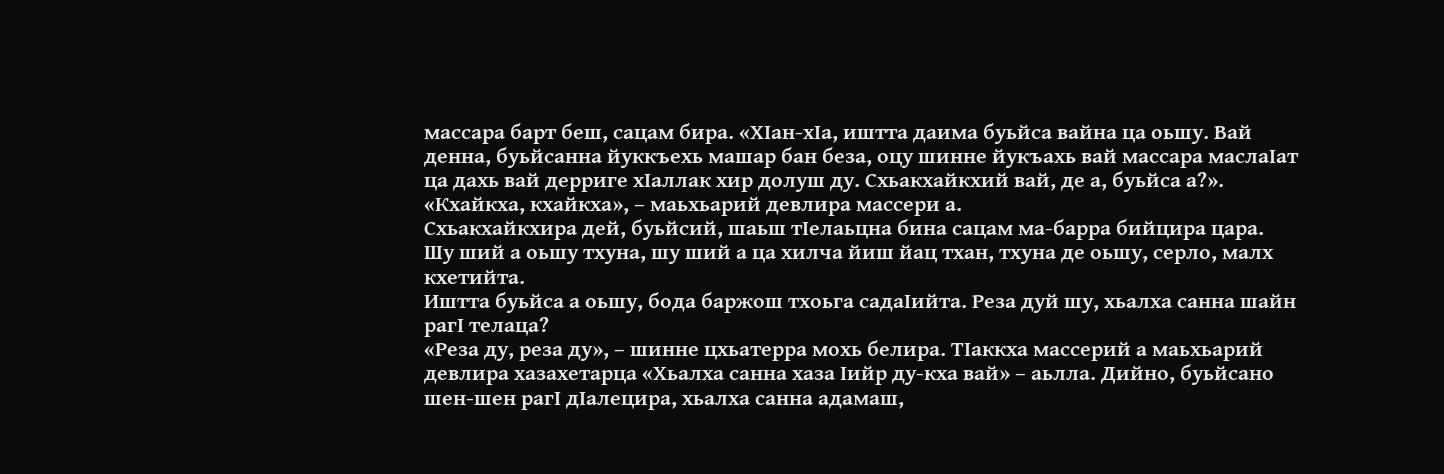массара барт беш, сацам бира. «ХIан-хIа, иштта даима буьйса вайна ца оьшу. Вай денна, буьйсанна йуккъехь машар бан беза, оцу шинне йукъахь вай массара маслаIат ца дахь вай дерриге хIаллак хир долуш ду. Схьакхайкхий вай, де а, буьйса а?».
«Кхайкха, кхайкха», – маьхьарий девлира массери а.
Схьакхайкхира дей, буьйсий, шаьш тIелаьцна бина сацам ма-барра бийцира цара.
Шу ший а оьшу тхуна, шу ший а ца хилча йиш йац тхан, тхуна де оьшу, серло, малх кхетийта.
Иштта буьйса а оьшу, бода баржош тхоьга садаIийта. Реза дуй шу, хьалха санна шайн рагI телаца?
«Реза ду, реза ду», – шинне цхьатерра мохь белира. ТIаккха массерий а маьхьарий девлира хазахетарца «Хьалха санна хаза Iийр ду-кха вай» – аьлла. Дийно, буьйсано шен-шен рагI дIалецира, хьалха санна адамаш,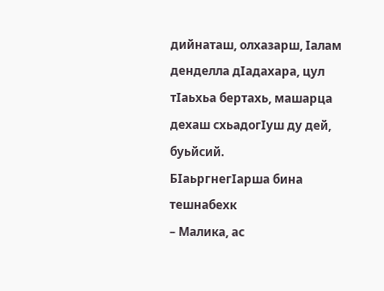дийнаташ, олхазарш, Iалам денделла дIадахара, цул тIаьхьа бертахь, машарца дехаш схьадогIуш ду дей, буьйсий.
БIаьргнегIарша бина тешнабехк
– Малика, ас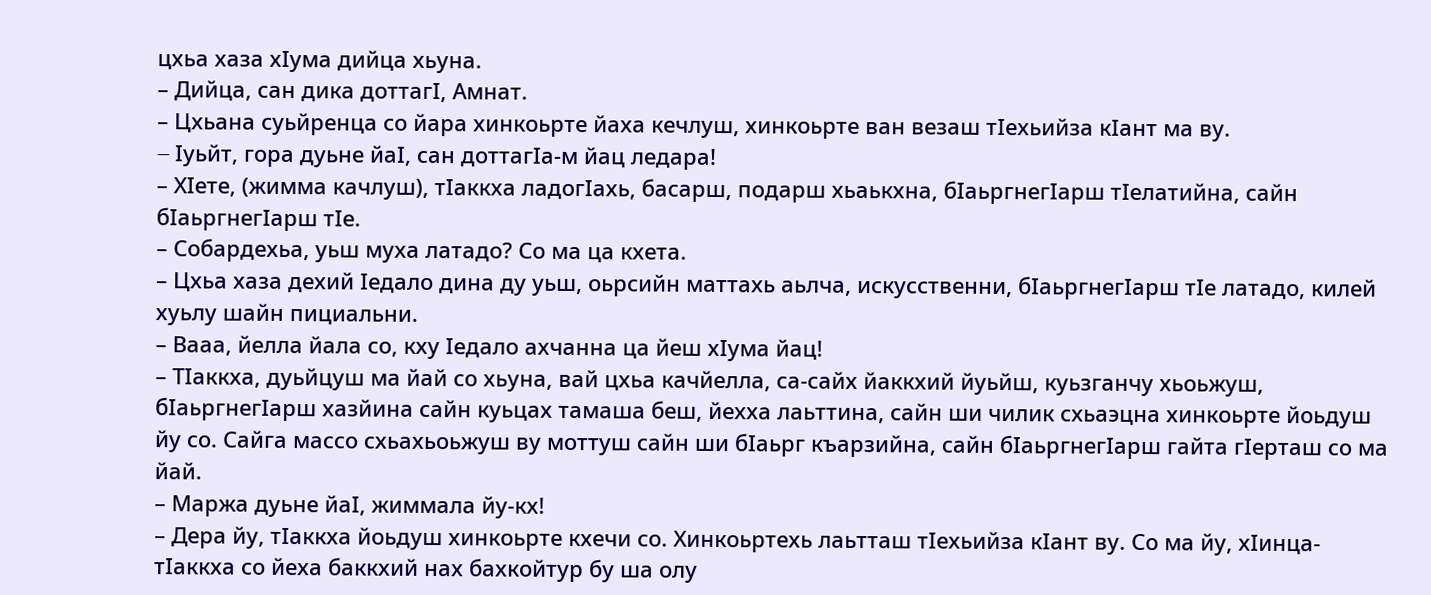цхьа хаза хIума дийца хьуна.
– Дийца, сан дика доттагI, Амнат.
– Цхьана суьйренца со йара хинкоьрте йаха кечлуш, хинкоьрте ван везаш тIехьийза кIант ма ву.
– Iуьйт, гора дуьне йаI, сан доттагIа-м йац ледара!
– ХIете, (жимма качлуш), тIаккха ладогIахь, басарш, подарш хьаькхна, бIаьргнегIарш тIелатийна, сайн бIаьргнегIарш тIе.
– Собардехьа, уьш муха латадо? Со ма ца кхета.
– Цхьа хаза дехий Iедало дина ду уьш, оьрсийн маттахь аьлча, искусственни, бIаьргнегIарш тIе латадо, килей хуьлу шайн пициальни.
– Вааа, йелла йала со, кху Iедало ахчанна ца йеш хIума йац!
– ТIаккха, дуьйцуш ма йай со хьуна, вай цхьа качйелла, са-сайх йаккхий йуьйш, куьзганчу хьоьжуш, бIаьргнегIарш хазйина сайн куьцах тамаша беш, йехха лаьттина, сайн ши чилик схьаэцна хинкоьрте йоьдуш йу со. Сайга массо схьахьоьжуш ву моттуш сайн ши бIаьрг къарзийна, сайн бIаьргнегIарш гайта гIерташ со ма йай.
– Маржа дуьне йаI, жиммала йу-кх!
– Дера йу, тIаккха йоьдуш хинкоьрте кхечи со. Хинкоьртехь лаьтташ тIехьийза кIант ву. Со ма йу, хIинца-тIаккха со йеха баккхий нах бахкойтур бу ша олу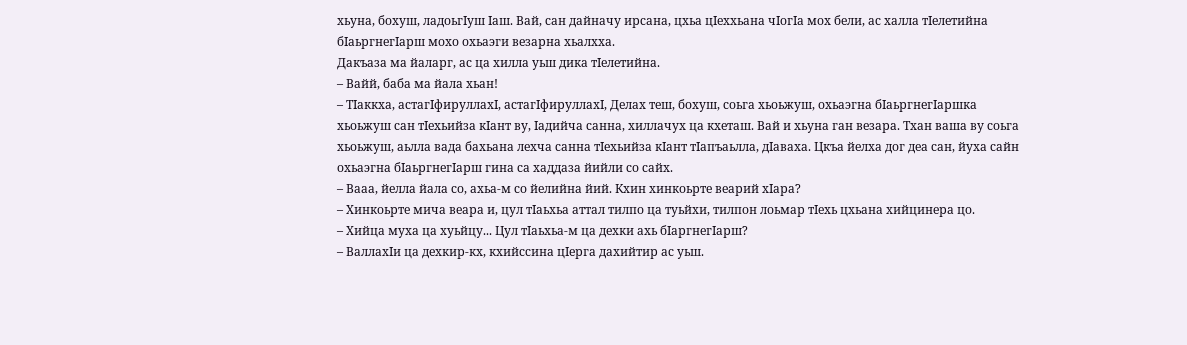хьуна, бохуш, ладоьгIуш Iаш. Вай, сан дайначу ирсана, цхьа цIеххьана чIогIа мох бели, ас халла тIелетийна бIаьргнегIарш мохо охьаэги везарна хьалхха.
Дакъаза ма йаларг, ас ца хилла уьш дика тIелетийна.
– Вайй, баба ма йала хьан!
– ТIаккха, астагIфируллахI, астагIфируллахI, Делах теш, бохуш, соьга хьоьжуш, охьаэгна бIаьргнегIаршка хьоьжуш сан тIехьийза кIант ву, Iадийча санна, хиллачух ца кхеташ. Вай и хьуна ган везара. Тхан ваша ву соьга хьоьжуш, аьлла вада бахьана лехча санна тIехьийза кIант тIапъаьлла, дIаваха. Цкъа йелха дог деа сан, йуха сайн охьаэгна бIаьргнегIарш гина са хаддаза йийли со сайх.
– Вааа, йелла йала со, ахьа-м со йелийна йий. Кхин хинкоьрте веарий хIара?
– Хинкоьрте мича веара и, цул тIаьхьа аттал тилпо ца туьйхи, тилпон лоьмар тIехь цхьана хийцинера цо.
– Хийца муха ца хуьйцу... Цул тIаьхьа-м ца дехки ахь бIаргнегIарш?
– ВаллахIи ца дехкир-кх, кхийссина цIерга дахийтир ас уьш.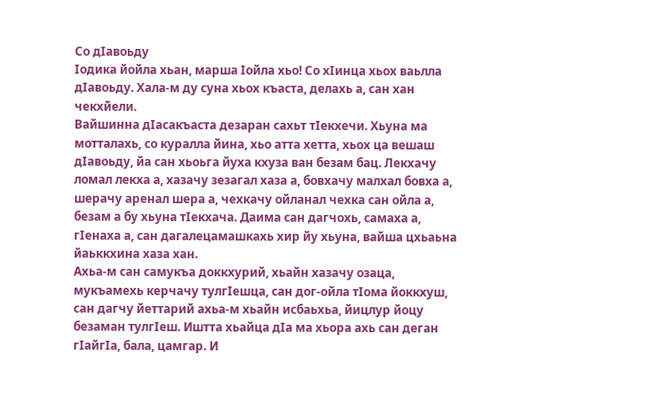Со дIавоьду
Iодика йойла хьан, марша Iойла хьо! Со хIинца хьох ваьлла дIавоьду. Хала-м ду суна хьох къаста, делахь а, сан хан чекхйели.
Вайшинна дIасакъаста дезаран сахьт тIекхечи. Хьуна ма мотталахь, со куралла йина, хьо атта хетта, хьох ца вешаш дIавоьду, йа сан хьоьга йуха кхуза ван безам бац. Лекхачу ломал лекха а, хазачу зезагал хаза а, бовхачу малхал бовха а, шерачу аренал шера а, чехкачу ойланал чехка сан ойла а, безам а бу хьуна тIекхача. Даима сан дагчохь, самаха а, гIенаха а, сан дагалецамашкахь хир йу хьуна, вайша цхьаьна йаьккхина хаза хан.
Ахьа-м сан самукъа доккхурий, хьайн хазачу озаца, мукъамехь керчачу тулгIешца, сан дог-ойла тIома йоккхуш, сан дагчу йеттарий ахьа-м хьайн исбаьхьа, йицлур йоцу безаман тулгIеш. Иштта хьайца дIа ма хьора ахь сан деган гIайгIа, бала, цамгар. И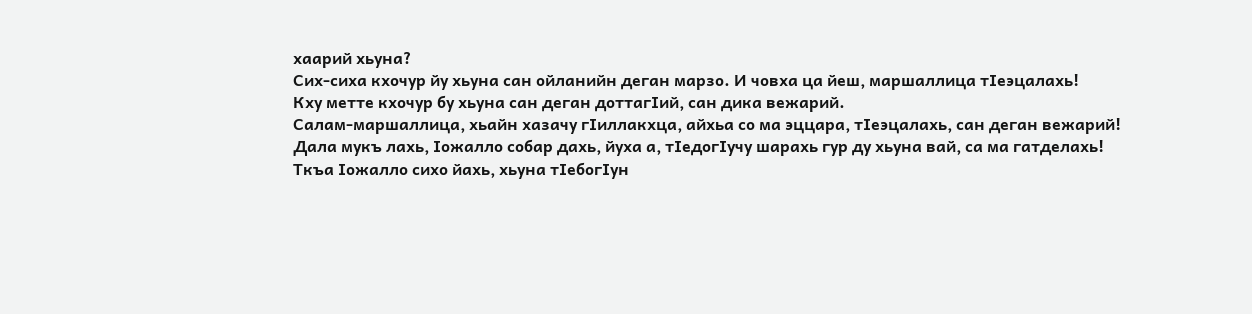хаарий хьуна?
Сих-сиха кхочур йу хьуна сан ойланийн деган марзо. И човха ца йеш, маршаллица тIеэцалахь!
Кху метте кхочур бу хьуна сан деган доттагIий, сан дика вежарий.
Салам-маршаллица, хьайн хазачу гIиллакхца, айхьа со ма эццара, тIеэцалахь, сан деган вежарий!
Дала мукъ лахь, Iожалло собар дахь, йуха а, тIедогIучу шарахь гур ду хьуна вай, са ма гатделахь!
Ткъа Iожалло сихо йахь, хьуна тIебогIун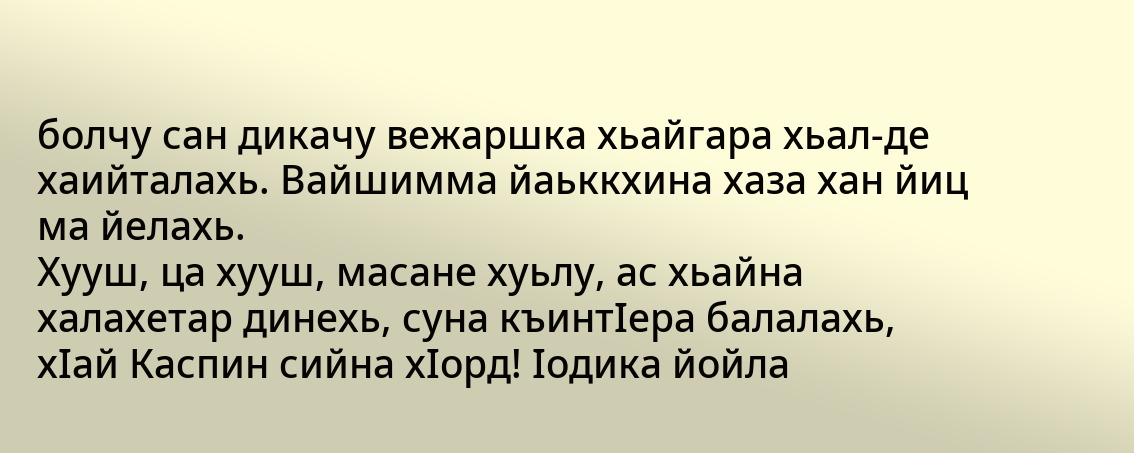болчу сан дикачу вежаршка хьайгара хьал-де хаийталахь. Вайшимма йаьккхина хаза хан йиц ма йелахь.
Хууш, ца хууш, масане хуьлу, ас хьайна халахетар динехь, суна къинтIера балалахь, хIай Каспин сийна хIорд! Iодика йойла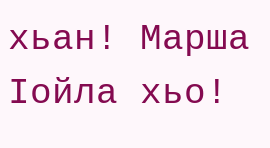хьан! Марша Iойла хьо!